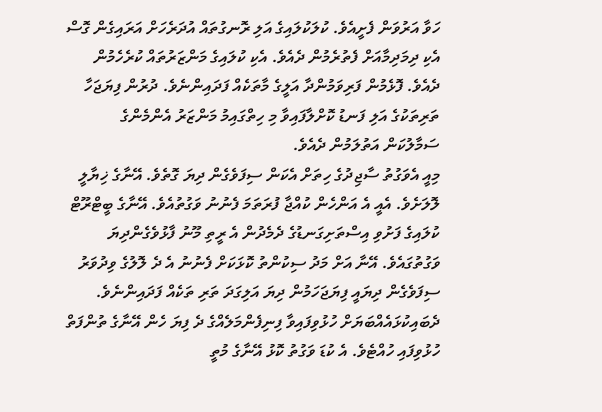ހަވާ އަރުވަން ފެށީއެވެ. ކުލަކުލައިގެ އަލި ރޮނގުތައް އުދަރެހަށް އަރައިގެން ގޮސް އެކި ދިމަދިމާއަށް ފެތުރެމުން ދެއެވެ. އެކި ކުލައިގެ މަންޒަރުތައް ކުރެހެމުން ދެއެވެ. ފޮޅެމުން ފަރިވަމުންދާ އަލީގެ މާތަކެއް ފަދައިންނެވެ. ދުރުން ފިޔަޖަހާ ތަރިތަކުގެ އަލި ފަނޑު ކޮށްލާފައިވާ މި ހިތްގައިމު މަންޒަރު އެންމެންގެ ސަމާލުކަން އަތުލަމުން ދެއެވެ.
މިއީ އެވަގުތު ސާޖިދުގެ ހިތަށް އެކަން ސިފަވެގެން ދިޔަ ގޮތެވެ. އޭނާގެ ޚިޔާލީ ލޮލަށެވެ. އެއީ އެ އަންހެން ކުއްޖާ ފުރަތަމަ ފެނުނު ވަގުތުއެވެ. އޭނާގެ ބީޓްރޫޓް ކުލައިގެ ފަށުވި އިސްތަށިގަނޑުގެ ދެމެދުން އެ ރީތި މޫނު ފާޅުވެގެންދިޔަ ވަގުތުގައެވެ. އޭނާ އަށް މަދު ސިކުންތު ކޮޅަކަށް ފެނުނު އެ ދެ ލޮލުގެ ވިދުވަރު ސިފަވެގެން ދިޔައީ ފިޔަޖަހަމުން ދިޔަ އަލިގަދަ ތަރި ތަކެއް ފަދައިންނެވެ. ދެބައިކުޅައެއްބަޔަށް ހުޅުވިފައިވާ ފިނިފެންމަލެއްގެ ދެ ފިޔަ ހެން އޭނާގެ ތުންފަތް ހުޅުވިފައި ހުއްޓެވެ. އެ ކުޑަ ވަގުތު ކޮޅު އޭނާގެ މުތީ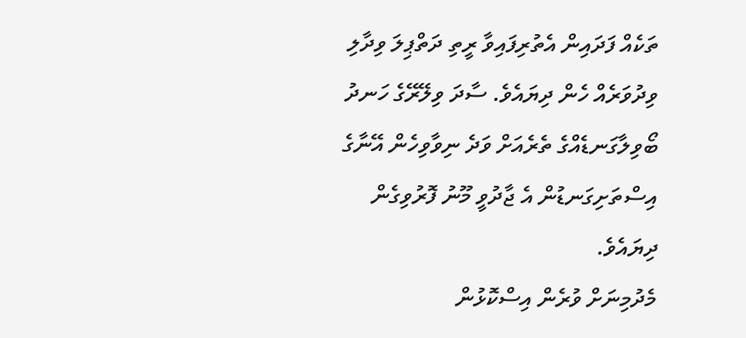ތަކެއް ފަދައިން އެތުރިފައިވާ ރީތި ދަތްޕިލަ ވިދާލި ވިދުވަރެއް ހެން ދިޔައެވެ. ސާދަ ވިލޭރޭގެ ހަނދު ބޯވިލާގަނޑެއްގެ ތެރެއަށް ވަދެ ނިވާވިހެން އޭނާގެ އިސްތަށިގަނޑުން އެ ޖާދުވީ މޫނު ފޮރުވިގެން ދިޔައެވެ.
މެދުމިނަށް ވުރެން އިސްކޮޅުން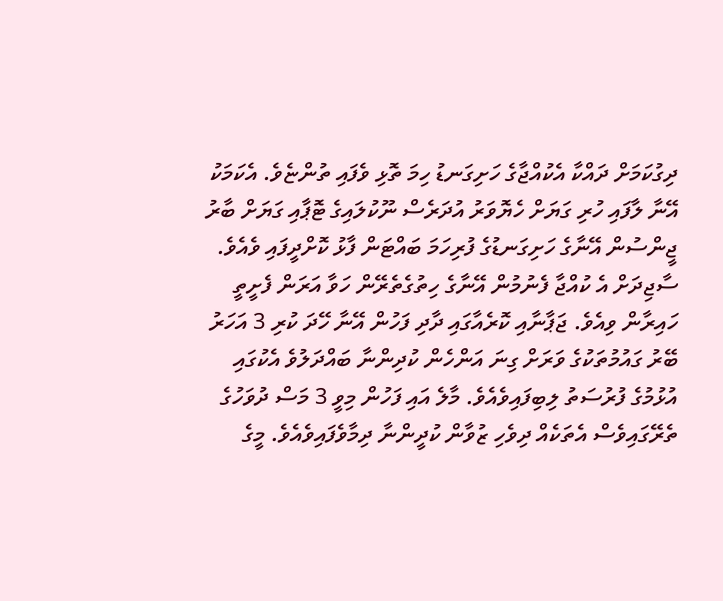ދިގުކަމަށް ދައްކާ އެކުއްޖާގެ ހަށިގަނޑު ހިމަ ތޮޅި ވެފައި ތުންޏެވެ. އެކަމަކު އޭނާ ލާފައި ހުރި ގަޔަށް ހެޔޮވަރު އުދަރެސް ނޫކުލައިގެ ޓޮޕާއި ގަޔަށް ބާރު ޖީންސުން އޭނާގެ ހަށިގަނޑުގެ ފުރިހަމަ ބައްޓަން ފާޅު ކޮށްދީފައި ވެއެވެ.
ސާޖިދަށް އެ ކުއްޖާ ފެނުމުން އޭނާގެ ހިތުގެތެރޭން ހަވާ އަރަން ފެށީތީ ހައިރާން ވިއެވެ. ޖަޕާނާއި ކޮރެއާގައި ދާދި ފަހުން އޭނާ ހޭދަ ކުރި 3 އަހަރު ބޭރު ގައުމުތަކުގެ ވަރަށް ގިނަ އަންހެން ކުދިންނާ ބައްދަލުވެ އެކުގައި އުޅުމުގެ ފުރުސަތު ލިބިފައިވެއެވެ. މާލެ އައި ފަހުން މިވީ 3 މަސް ދުވަހުގެ ތެރޭގައިވެސް އެތަކެއް ދިވެހި ޒުވާން ކުދީންނާ ދިމާވެފައިވެއެވެ. މީގެ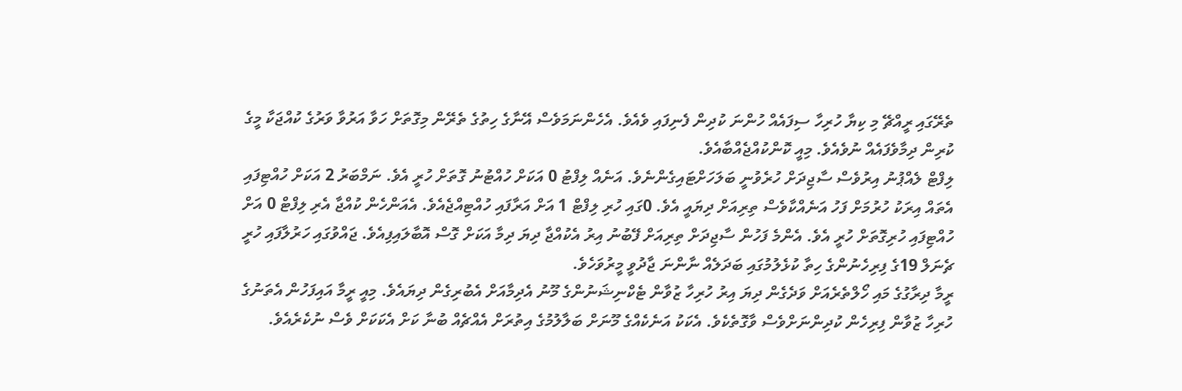ތެރޭގައި ރީއްޗޭ މި ކިޔާ ހުރިހާ ސިފައެއް ހުންނަ ކުދިން ފެނިފައި ވެއެވެ. އެހެންނަމަވެސް އޭނާގެ ހިތުގެ ތެރޭން މިގޮތަށް ހަވާ އަރުވާ ވަރުގެ ކުއްޖަކާ މީގެ ކުރިން ދިމާވެފައެއް ނުވެއެވެ. މިއީ ކޮންކުއްޖެއްބާއެވެ.
ލިފްޓް ލެއްޕުނު އިރުވެސް ސާޖިދަށް ހުރެވުނީ ބަލަހަށްޓައިގެންނެވެ. އަނެއް ލިފްޓު 0 އަކަށް ހުއްޓުނު ގޮތަށް ހުރީ އެވެ. ނަމްބަރު 2 އަކަށް ހުއްޓިފައި އެތައް އިރަކު ހުރުމަށް ފަހު އަނެއްކާވެސް ތިރިއަށް ދިޔައީ އެވެ. 0ގައި ހުރި ލިފްޓް 1 އަށް އަރާފައި ހުއްޓިއްޖެއެވެ. އެއަންހެން ކުއްޖާ އެރި ލިފްޓް 0 އަށް ހުއްޓިފައި ހުރިގޮތަށް ހުރީ އެވެ. އެންމެ ފަހުން ސާޖިދަށް ތިރިއަށް ފޭބުނު އިރު އެކުއްޖާ ދިޔަ ދިމާ އަކަށް ގޮސް އޮބާލައިފިއެވެ. ޖައްވުގައި ހަރުލާފައި ހުރީ ޗެނަލް 19ގެ ފިރިހެނުންގެ ހިތާ ކުޅެލުމުގައި ބަދަލެއް ނާންނަ ޖާދުވީ މީރުވަހެވެ.
ރީމާ ދިރާގުގެ މައި ހޯލްތެރެއަށް ވަދެގެން ދިޔަ އިރު ހުރިހާ ޒުވާން ޓެކްނިޝަނުންގެ މޫނު އެދިމާއަށް އެބުރިގެން ދިޔައެވެ. މިއީ ރީމާ އައިފަހުން އެތަނުގެ ހުރިހާ ޒުވާން ފިރިހެން ކުދިންނަށްވެސް ވާގޮތެކެވެ. އެކަކު އަނެކެއްގެ މޫނަށް ބަލާލުމުގެ އިތުރަށް އެއްޗެއް ބުނާ ކަށް އެކަކަށް ވެސް ނުކެރެއެވެ.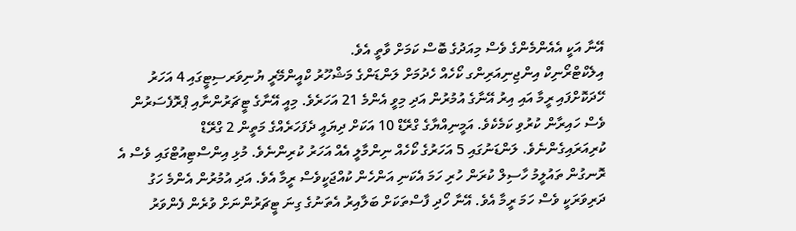އޭނާ އަކީ އެއެންމެންގެ ވެސް މިއަދުގެ ބޮސް ކަމަށް ވާތީ އެވެ.
އިލެކްޓްރޯނިކް އިންޖިނިއަރިންގ ކޯހެއް ހެދުމަށް ލަންޑަންގެ މަޝްހޫރު ކްއީންމޭރީ ޔުނިވަރސިޓީގައި 4 އަހަރު ހޭދަކޮށްފައި ރީމާ އައި އިރު އޭނާގެ އުމުރުން އަދި މިވީ އެންމެ 21 އަހަރެވެ. މިއީ އޭނާގެ ޓީޗަރުންނާއި ޕްރޮފެސަރުން ވެސް ހައިރާން ކުރުވި ކަމެކެވެ. އަމީނިއްޔާގެ ގްރޭޑް 10 އަކަށް ދިޔައީ ދެފަހަރެއްގެ މަތީން 2 ގްރޭޑް ކުރިއަރައިގެންނެވެ. ލަންޑަނުގައި 5 އަހަރުގެ ކޯހެއް ނިންމާލީ އެއް އަހަރު ކުރިންނެވެ. މުޅި އިންސްޓިއުޓްގައި ވެސް އެ ރޮނގުން ތައުލީމު ހާސިލް ކުރަން ހުރި ހަމަ އެކަނި އަންހެން ކުއްޖަކީވެސް ރީމާ އެވެ. އަދި އުމުރުން އެންމެ ހަގު ދަރިވަރަކީ ވެސް ހަމަ ރީމާ އެވެ. އޭނާ ހޯދި ފާސްތަކަށް ބަލާއިރު އެތަނުގެ ގިނަ ޓީޗަރުންނަށް ވުރެން ފެންވަރު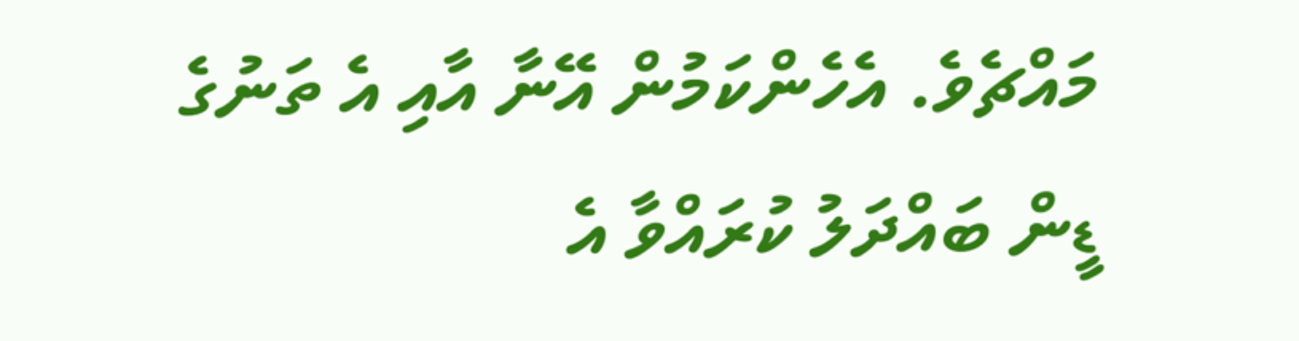މައްޗެވެ. އެހެންކަމުން އޭނާ އާއި އެ ތަނުގެ ޑީން ބައްދަލު ކުރައްވާ އެ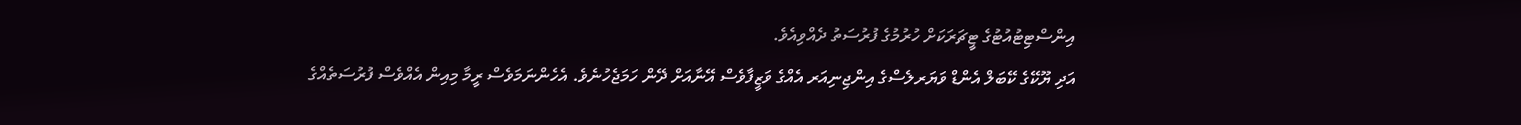އިންސްޓިޓުއުޓުގެ ޓީޗަރަކަށް ހުރުމުގެ ފުރުސަތު ދެއްވިއެވެ.
އަދި ޔޫކޭގެ ކޭބަލް އެންޑް ވަޔަރލެސްގެ އިންޖިނިއަރ އެއްގެ ވަޒީފާވެސް އޭނާއަށް ދޭން ހަމަޖެހުނެވެ. އެހެންނަމަވެސް ރީމާ މިއިން އެއްވެސް ފުރުސަތެއްގެ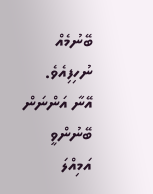ބޭނުމެއް ނުހިފިއެވެ. އޭނާ އަންނަން ބޭނުންވީ އަމިއްލަ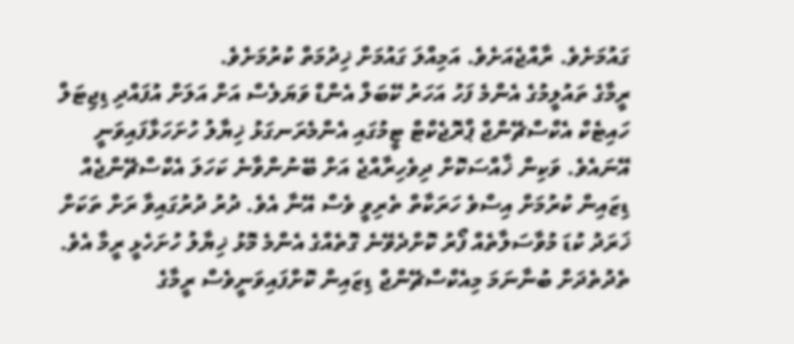ގައުމަށެވެ. ރާއްޖެއަށެވެ. އަމިއްލަ ގައުމަށް ޚިދުމަތް ކުރުމަށެވެ.
ރީމާގެ ތައުލީމުގެ އެންމެ ފަހު އަހަރު ކޭބަލް އެންޑް ވަޔަލެސް އަށް އަލަށް އުފައްދި ޑިޖިޓަލް ހައިޓެކް އެކްސްޗޭންޖް ޕްރޮޖެކްޓް ޓީމުގައި އެންމެރަނގަޅު ޚިޔާލު ހުށަހަޅާފައިވަނީ އޭނައެވެ. ވަކިން ޚާއްސަކޮށް ދިވެހިރާއްޖެ އަށް ބޭނުންވާނެ ކަހަލަ އެކްސްޗޭންޖެއް ޑިޒައިން ކުރުމަށް އިސްވެ ހަރަކާތް ތެރިވީ ވެސް އޭނާ އެވެ. ދުރު ދުރުގައިވާ ރަށް ތަކަށް ޚަރަދު ކުޑަ މުވާސަލާތެއް ފޯރު ކޮށްދެވޭނެ ގޮތެއްގެ އެންމެ މޮޅު ޚިޔާލު ހުށަހެޅީ ރީމާ އެވެ. ތެދުތެދަށް ބުނާނަމަ މިއެކްސްޗޭންޖް ޑިޒައިން ކޮށްފައިވަނީވެސް ރީމާގެ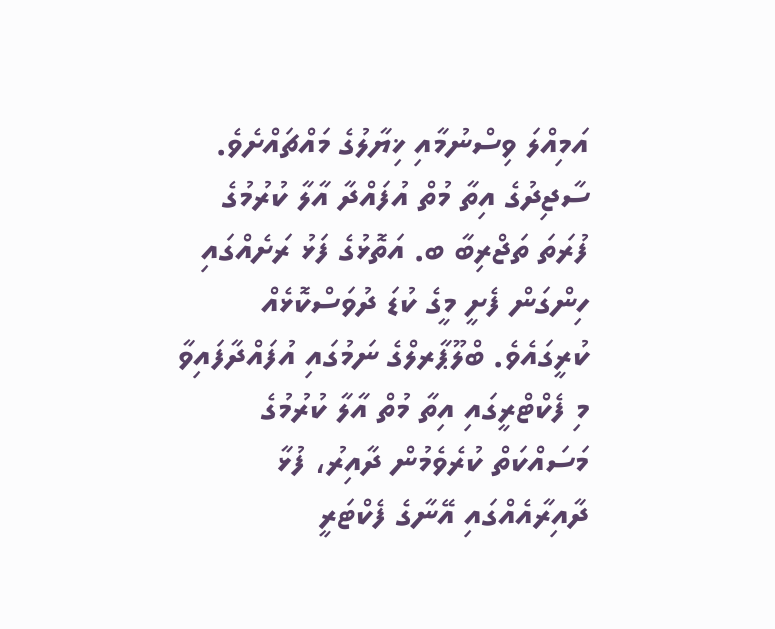އަމިއްލަ ވިސްނުމާއި ޚިޔާލުގެ މައްޗައްށެވެ.
ސާޖިދުގެ އިތާ މުތް އުފައްދާ އާލާ ކުރުމުގެ ފުރަތަ ތަޖްރިބާ ބ. އަތޮޅުގެ ފަޅު ރަށެއްގައި ހިންގަން ފެށީ މީގެ ކުޑަ ދުވަސްކޮޅެއް ކުރީގައެވެ. ބްލޫޕާރލްގެ ނަމުގައި އުފައްދާފައިވާ މި ފެކްޓްރީގައި އިތާ މުތް އާލާ ކުރުމުގެ މަސައްކަތް ކުރެވެމުން ދާއިރު، ފުޅާ ދާއިރާއެއްގައި އޭނާގެ ފެކްޓަރީ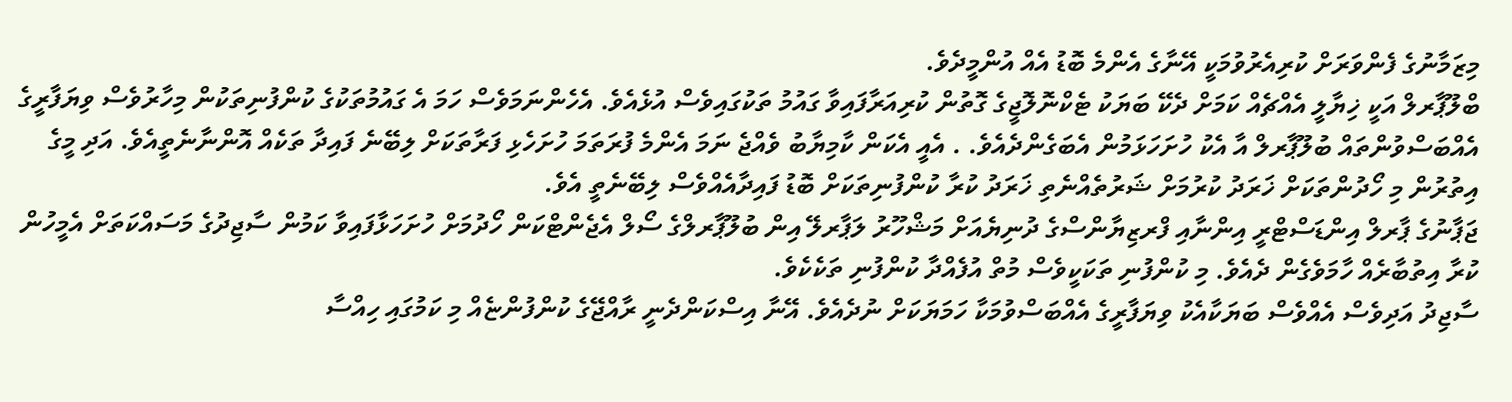މިޒަމާނުގެ ފެންވަރަށް ކުރިއެރުވުމަކީ އޭނާގެ އެންމެ ބޮޑު އެއް އުންމީދެވެ.
ބްލޫޕާރލް އަކީ ޚިޔާލީ އެއްޗެއް ކަމަށް ދެކޭ ބަޔަކު ޓެކްނޮލޮޖީގެ ގޮތުން ކުރިއަރާފައިވާ ގައުމު ތަކުގައިވެސް އުޅެއެވެ. އެހެންނަމަވެސް ހަމަ އެ ގައުމުތަކުގެ ކުންފުނިތަކުން މިހާރުވެސް ވިޔަފާރީގެ އެއްބަސްވުންތައް ބުލޫޕާރލް އާ އެކު ހުށަހަޅަމުން އެބަގެންދެއެވެ. . އެއީ އެކަން ކާމިޔާބު ވެއްޖެ ނަމަ އެންމެ ފުރަތަމަ ހުށަހެޅި ފަރާތަކަށް ލިބޭނެ ފައިދާ ތަކެއް އޮންނާނެތީއެވެ. އަދި މީގެ އިތުރުން މި ހޯދުންތަކަށް ޚަރަދު ކުރުމަށް ޝަރުތެއްނެތި ޚަރަދު ކުރާ ކުންފުނިތަކަށް ބޮޑު ފައިދާއެއްވެސް ލިބޭނެތީ އެވެ.
ޖަޕާނުގެ ޕާރލް އިންޑަސްޓްރީ އިންނާއި ފްރޒިޔާންސްގެ ދުނިޔެއަށް މަޝްހޫރު ލަޕާރލޭ އިން ބުލޫޕާރލްގެ ސޯލް އެޖެންޓްކަން ހޯދުމަށް ހުށަހަޅާފައިވާ ކަމުން ސާޖިދުގެ މަސައްކަތަށް އެމީހުން ކުރާ އިތުބާރެއް ހާމަވެގެން ދެއެވެ. މި ކުންފުނި ތަކަކީވެސް މުތް އުފެއްދާ ކުންފުނި ތަކެކެވެ.
ސާޖިދު އަދިވެސް އެއްވެސް ބަޔަކާއެކު ވިޔަފާރީގެ އެއްބަސްވުމަކާ ހަމަޔަކަށް ނުދެއެވެ. އޭނާ އިސްކަންދެނީ ރާއްޖޭގެ ކުންފުންޏެއް މި ކަމުގައި ހިއްސާ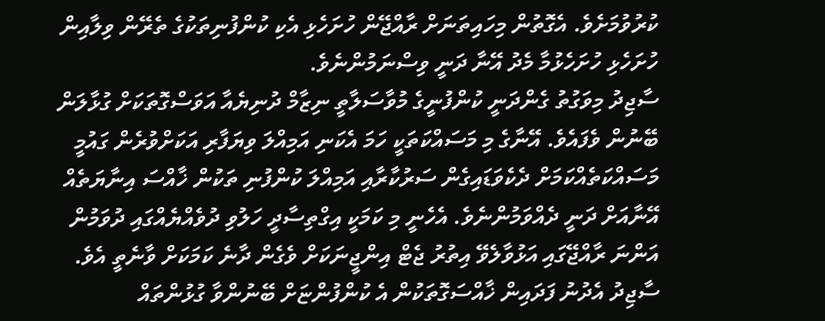ކުރުވުމަށެވެ. އެގޮތުން މިހައިތަނަށް ރާއްޖޭން ހުށަހެޅި އެކި ކުންފުނިތަކުގެ ތެރޭން ވިލާއިން ހުށަހެޅި ހުށަހެޅުމާ މެދު އޭނާ ދަނީ ވިސްނަމުންނެވެ.
ސާޖިދު މިވަގުތު ގެންދަނީ ކުންފުނީގެ މުވާސަލާތީ ނިޒާމް ދުނިޔެއާ އަވަސްގޮތަކަށް ގުޅާލަން ބޭނުން ވެފައެވެ. އޭނާގެ މި މަސައްކަތަކީ ހަމަ އެކަނި އަމިއްލަ ވިޔަފާރި އަކަށްވުރެން ގައުމީ މަސައްކަތެއްކަމަށް ދެކެވަޑައިގެން ސަރުކާރާއި އަމިއްލަ ކުންފުނި ތަކުން ޚާއްސަ އިނާޔަތެއް އޭނާއަށް ދަނީ ދެއްވަމުންނެވެ. އެހެނީ މި ކަމަކީ އިގްތިސާދީ ހަލުވި ދުވެއްޔެއްގައި ދުވަމުން އަންނަ ރާއްޖޭގައި އަޅުވާލެވޭ އިތުރު ޖެޓް އިންޖީނަކަށް ވެގެން ދާނެ ކަމަކަށް ވާނެތީ އެވެ.
ސާޖިދު އެދުނު ފަދައިން ޚާއްސަގޮތަކުން އެ ކުންފުންޏަށް ބޭނުންވާ ގުޅުންތައް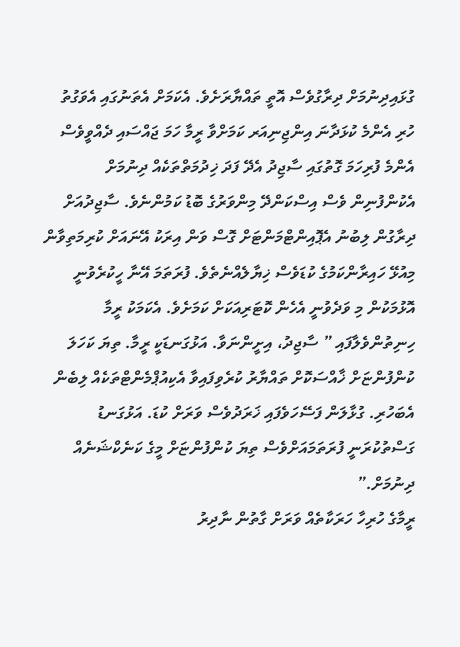ގުޅައިދިނުމަށް ދިރާގުވެސް އޮތީ ތައްޔާރަށެވެ. އެކަމަށް އެތަނުގައި އެވަގުތު ހުރި އެންމެ ކުޅަދާނަ އިންޖިނިއަރ ކަމަށްވާ ރީމާ ހަމަ ޖައްސައި ދެއްވީވެސް އެންމެ ފުރިހަމަ ގޮތުގައި ސާޖިދު އެދޭ ފަދަ ޚިދުމަތްތަކެއް ދިނުމަށް އެކުންފުނިން ވެސް އިސްކަންދޭ މިންވަރުގެ ބޮޑު ކަމުންނެވެ. ސާޖިދުއަށް ދިރާގުން ލިބުނު އެޕޮއިންޓްމަންޓަށް ގޮސް ވަން އިރަކު އޭނައަށް ކުރިމަތިވާން މިއުޅޭ ހައިރާންކަމުގެ ކުޑަވެސް ޚިޔާލެއްނެތެވެ. ފުރަތަމަ އޭނާ ހީކުރެވުނީ އޮޅުމަކުން މި ވަދެވުނީ އެހެން ކޮޓަރިއަކަށް ކަމަށެވެ. އެކަމަކު ރީމާ ހިނިތުންވެލާފައި ” ސާޖިދު، އިށީންނަވާ. އަޅުގަނޑަކީ ރީމާ. ތިޔަ ކަހަލަ ކުންފުންޏަށް ޚާއްސަކޮށް ތައްޔާރު ކުރެވިފައިވާ އެކިއުޕްމެންޓްތަކެއް ލިބެން އެބަހުރި. ގުޅާލަން ފަސޭހަވެފައި ޚަރަދުވެސް ވަރަށް ކުޑަ. އަޅުގަނޑު ގަސްތުކުރަނީ ފުރަތަމައަށްވެސް ތިޔަ ކުންފުންޏަށް މީގެ ކަނެކްޝަނެއް ދިނުމަށް.”
ރީމާގެ ހުރިހާ ހަރަކާތެއް ވަރަށް ގާތުން ނާދިރު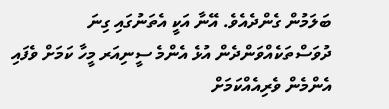ބަލަމުން ގެންދެއެވެ. އޭނާ އަކީ އެތަނުގައި ގިނަ ދުވަސްތަކެއްވަންދެން އުޅެ އެންމެ ސީނިއަރ މީހާ ކަމަށް ވެފައި އެންމެން ވެރިއެއްކަމަށް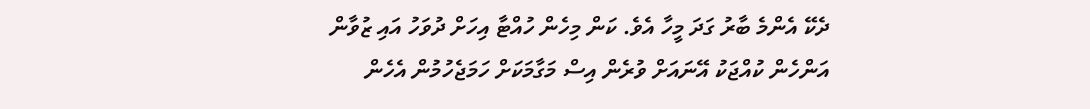ދެކޭ އެންމެ ބާރު ގަދަ މީހާ އެވެ. ކަން މިހެން ހުއްޓާ އިހަށް ދުވަހު އައި ޒުވާން އަންހެން ކުއްޖަކު އޭނައަށް ވުރެން އިސް މަގާމަކަށް ހަމަޖެހުމުން އެހެން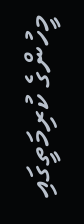މީހުންގެ ކުރިމަތީގައި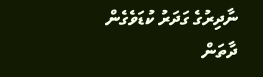ނާދިރުގެ ގަދަރު ކުޑަވެގެން ދާތަން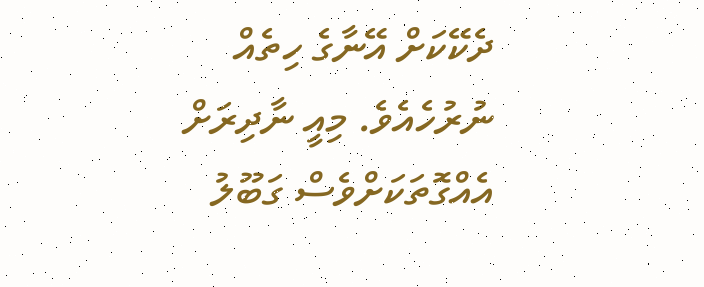ދެކޭކަށް އޭނާގެ ހިތެއް ނުރުހެއެވެ. މިއީ ނާދިރަށް އެއްގޮތަކަށްވެސް ގަބޫލު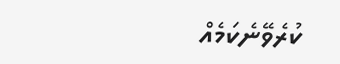ކުރެވޭނެކަމެއް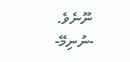ނޫނެވެ.
-ނުނިމޭ-